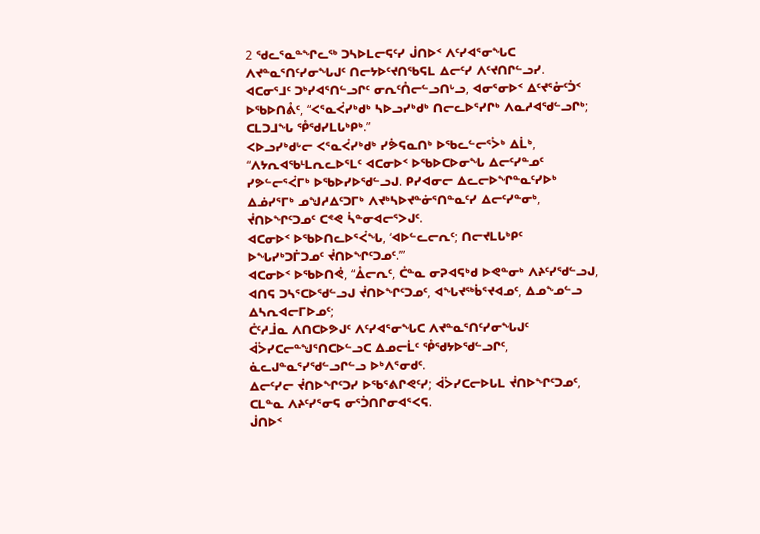2 ᖁᓚᕐᓇᓐᖏᓚᖅ ᑐᓴᐅᒪᓕᕋᑦᓯ ᒎᑎᐅᑉ ᐱᑦᓯᐊᕐᓂᖓᑕ ᐱᔪᓐᓇᕐᑎᑦᓯᓂᖓᒍᑦ ᑎᓕᔭᐅᑦᔪᑎᖃᕋᒪ ᐃᓕᑦᓯ ᐱᑦᔪᑎᒋᓪᓗᓯ.
ᐊᑕᓂᕐᒧᑦ ᑐᒃᓯᐊᕐᑎᓪᓗᒋᑦ ᓂᕆᑦᑍᓕᓪᓗᑎᒡᓗ, ᐊᓂᕐᓂᐅᑉ ᐃᑦᔪᕐᓁᑦᑑᑉ ᐅᖃᐅᑎᕔᑦ, “ᐸᕐᓇᐹᓯᒃᑯᒃ ᓴᐅᓗᓯᒃᑯᒃ ᑎᓕᓚᐅᕐᓯᒋᒃ ᐱᓇᓱᐊᖁᓪᓗᒋᒃ; ᑕᒪᑐᒧᖓ ᕾᖁᓯᒪᒐᒃᑭᒃ.”
ᐸᐅᓗᓯᒃᑯᒡᓕ ᐸᕐᓇᐹᓯᒃᑯᒃ ᓯᕘᕋᓇᑎᒃ ᐅᖃᓚᓪᓕᕐᐴᒃ ᐃᒫᒃ, “ᐱᔭᕆᐊᖃᒻᒪᕆᓚᐅᕐᒪᑦ ᐊᑕᓂᐅᑉ ᐅᖃᐅᑕᐅᓂᖓ ᐃᓕᑦᓯᓐᓄᑦ ᓯᕗᓪᓕᕐᐹᒥᒃ ᐅᖃᐅᓯᐅᖁᓪᓗᒍ. ᑭᓯᐊᓂᓕ ᐃᓚᓕᐅᖏᓐᓇᑦᓯᐅᒃ ᐃᓅᓯᕐᒥᒃ ᓄᖑᓱᐃᑦᑐᒥᒃ ᐱᔪᒃᓴᐅᔪᓐᓃᕐᑎᓐᓇᑦᓯ ᐃᓕᑦᓯᓐᓂᒃ, ᔫᑎᐅᖏᑦᑐᓄᑦ ᑕᕝᕙ ᓵᓐᓂᐊᓕᕐᐳᒍᑦ.
ᐊᑕᓂᐅᑉ ᐅᖃᐅᑎᓚᐅᕐᐹᖓ, ‘ᐊᐅᓪᓚᓕᕆᑦ; ᑎᓕᔪᒪᒐᒃᑭᑦ ᐅᖓᓯᒃᑐᒦᑐᓄᑦ ᔫᑎᐅᖏᑦᑐᓄᑦ.’”
ᐊᑕᓂᐅᑉ ᐅᖃᐅᑎᕚ, “ᐂᓕᕆᑦ, ᑖᓐᓇ ᓂᕈᐊᕋᒃᑯ ᐅᕙᓐᓂᒃ ᐱᔨᑦᓯᖁᓪᓗᒍ, ᐊᑎᕋ ᑐᓴᕐᑕᐅᖁᓪᓗᒍ ᔫᑎᐅᖏᑦᑐᓄᑦ, ᐊᖓᔪᖅᑳᕐᔪᐊᓄᑦ, ᐃᓄᖕᓄᓪᓗ ᐃᓴᕆᐊᓕᒥᐅᓄᑦ;
ᑖᑦᓱᒨᓇ ᐱᑎᑕᐅᕗᒍᑦ ᐱᑦᓯᐊᕐᓂᖓᑕ ᐱᔪᓐᓇᕐᑎᑦᓯᓂᖓᒍᑦ ᐋᐴᓯᑕᓕᓐᖑᕐᑎᑕᐅᓪᓗᑕ ᐃᓄᓕᒫᑦ ᕾᖁᔭᐅᖁᓪᓗᒋᑦ, ᓈᓚᒍᓐᓇᕐᓯᖁᓪᓗᒋᓪᓗ ᐅᒃᐱᕐᓂᑯᑦ.
ᐃᓕᑦᓯᓕ ᔫᑎᐅᖏᑦᑐᓯ ᐅᖃᕐᕕᒋᕙᑦᓯ; ᐋᐴᓯᑕᓕᐅᒐᒪ ᔫᑎᐅᖏᑦᑐᓄᑦ, ᑕᒪᓐᓇ ᐱᔨᑦᓯᕐᓂᕋ ᓂᕐᑑᑎᒋᓂᐊᕐᐸᕋ.
ᒎᑎᐅᑉ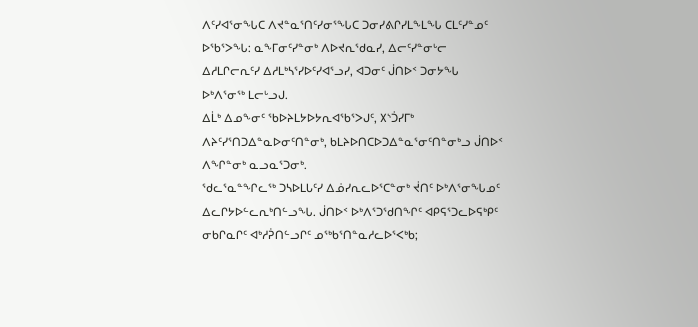ᐱᑦᓯᐊᕐᓂᖓᑕ ᐱᔪᓐᓇᕐᑎᑦᓯᓂᕐᖓᑕ ᑐᓂᓯᕕᒋᓯᒪᖕᒪᖓ ᑕᒪᑦᓯᓐᓄᑦ ᐅᖃᕐᐳᖓ: ᓇᖕᒥᓂᑦᓯᓐᓂᒃ ᐱᐅᔪᕆᖁᓇᓯ, ᐃᓕᑦᓯᓐᓂᒡᓕ ᐃᓱᒪᒋᓕᕆᑦᓯ ᐃᓱᒪᒃᓴᕐᓯᐅᑦᓯᐊᕐᓗᓯ, ᐊᑐᓂᑦ ᒎᑎᐅᑉ ᑐᓂᔭᖓ ᐅᒃᐱᕐᓂᖅ ᒪᓕᒡᓗᒍ.
ᐃᒫᒃ ᐃᓄᖕᓂᑦ ᖃᐅᔨᒪᔭᐅᔭᕆᐊᖃᕐᐳᒍᑦ, ᙭ᔅᑑᓯᒥᒃ ᐱᔨᑦᓯᕐᑎᑐᐃᓐᓇᐅᓂᑦᑎᓐᓂᒃ, ᑲᒪᔨᐅᑎᑕᐅᑐᐃᓐᓇᕐᓂᑦᑎᓐᓂᒃᓗ ᒎᑎᐅᑉ ᐱᖏᓐᓂᒃ ᓇᓗᓇᕐᑐᓂᒃ.
ᖁᓚᕐᓇᓐᖏᓚᖅ ᑐᓴᐅᒪᒐᑦᓯ ᐃᓅᓯᕆᓚᐅᕐᑕᓐᓂᒃ ᔫᑎᑦ ᐅᒃᐱᕐᓂᖓᓄᑦ ᐃᓚᒋᔭᐅᓪᓚᕆᒃᑎᓪᓗᖓ. ᒎᑎᐅᑉ ᐅᒃᐱᕐᑐᖁᑎᖏᑦ ᐊᑭᕋᕐᑐᓚᐅᕋᒃᑭᑦ ᓂᑲᒋᓇᒋᑦ ᐊᒃᓱᕉᑎᓪᓗᒋᑦ ᓄᖅᑲᕐᑎᓐᓇᓱᓚᐅᕐᐸᒃᑲ;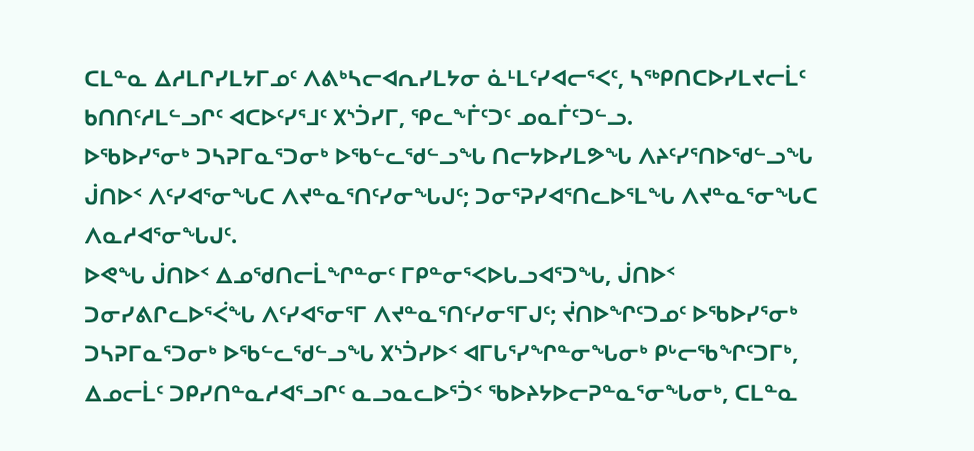ᑕᒪᓐᓇ ᐃᓱᒪᒋᓯᒪᔭᒥᓄᑦ ᐱᕕᒃᓴᓕᐊᕆᓯᒪᔭᓂ ᓈᒻᒪᑦᓯᐊᓕᕐᐸᑦ, ᓴᖅᑭᑎᑕᐅᓯᒪᔪᓕᒫᑦ ᑲᑎᑎᑦᓱᒪᓪᓗᒋᑦ ᐊᑕᐅᑦᓯᕐᒧᑦ ᙭ᔅᑑᓯᒥ, ᕿᓚᖕᒦᑦᑐᑦ ᓄᓇᒦᑦᑐᓪᓗ.
ᐅᖃᐅᓯᕐᓂᒃ ᑐᓴᕈᒥᓇᕐᑐᓂᒃ ᐅᖃᓪᓚᖁᓪᓗᖓ ᑎᓕᔭᐅᓯᒪᕗᖓ ᐱᔨᑦᓯᕐᑎᐅᖁᓪᓗᖓ ᒎᑎᐅᑉ ᐱᑦᓯᐊᕐᓂᖓᑕ ᐱᔪᓐᓇᕐᑎᑦᓯᓂᖓᒍᑦ; ᑐᓂᕐᕈᓯᐊᕐᑎᓚᐅᕐᒪᖓ ᐱᔪᓐᓇᕐᓂᖓᑕ ᐱᓇᓱᐊᕐᓂᖓᒍᑦ.
ᐅᕙᖓ ᒎᑎᐅᑉ ᐃᓄᖁᑎᓕᒫᖏᓐᓂᑦ ᒥᑭᓐᓂᕐᐸᐅᒐᓗᐊᕐᑐᖓ, ᒎᑎᐅᑉ ᑐᓂᓯᕕᒋᓚᐅᕐᐹᖓ ᐱᑦᓯᐊᕐᓂᕐᒥ ᐱᔪᓐᓇᕐᑎᑦᓯᓂᕐᒥᒍᑦ; ᔫᑎᐅᖏᑦᑐᓄᑦ ᐅᖃᐅᓯᕐᓂᒃ ᑐᓴᕈᒥᓇᕐᑐᓂᒃ ᐅᖃᓪᓚᖁᓪᓗᖓ ᙭ᔅᑑᓯᐅᑉ ᐊᒥᒐᕐᓯᖏᓐᓂᖓᓂᒃ ᑭᒡᓕᖃᖏᑦᑐᒥᒃ,
ᐃᓄᓕᒫᑦ ᑐᑭᓯᑎᓐᓇᓱᐊᕐᓗᒋᑦ ᓇᓗᓇᓚᐅᕐᑑᑉ ᖃᐅᔨᔭᐅᓕᕈᓐᓇᕐᓂᖓᓂᒃ, ᑕᒪᓐᓇ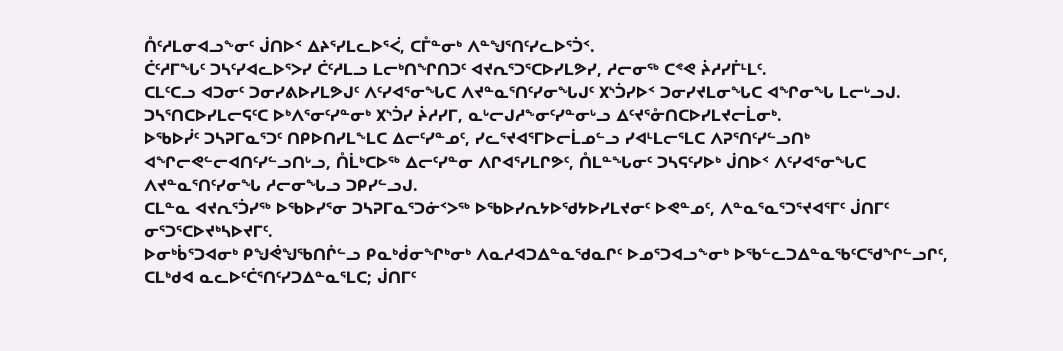ᑍᑦᓱᒪᓂᐊᓗᖕᓂᑦ ᒎᑎᐅᑉ ᐃᔨᕐᓯᒪᓚᐅᕐᐹ, ᑕᒤᓐᓂᒃ ᐱᓐᖑᕐᑎᑦᓯᓚᐅᕐᑑᑉ.
ᑖᑦᓱᒥᖓᑦ ᑐᓴᑦᓯᐊᓚᐅᕐᐳᓯ ᑖᑦᓱᒪᓗ ᒪᓕᒃᑎᖏᑎᑐᑦ ᐊᔪᕆᕐᑐᕐᑕᐅᓯᒪᕗᓯ, ᓱᓕᓂᖅ ᑕᕝᕙ ᔩᓱᓯᒦᒻᒪᑦ.
ᑕᒪᑦᑕᓗ ᐊᑐᓂᑦ ᑐᓂᓯᕕᐅᓯᒪᕗᒍᑦ ᐱᑦᓯᐊᕐᓂᖓᑕ ᐱᔪᓐᓇᕐᑎᑦᓯᓂᖓᒍᑦ ᙭ᔅᑑᓯᐅᑉ ᑐᓂᓯᔪᒪᓂᖓᑕ ᐊᖏᓂᖓ ᒪᓕᒡᓗᒍ.
ᑐᓴᕐᑎᑕᐅᓯᒪᓕᕋᑦᑕ ᐅᒃᐱᕐᓂᑦᓯᓐᓂᒃ ᙭ᔅᑑᓯ ᔩᓱᓯᒥ, ᓇᒡᓕᒍᓱᖕᓂᑦᓯᓐᓂᒡᓗ ᐃᑦᔪᕐᓁᑎᑕᐅᓯᒪᔪᓕᒫᓂᒃ.
ᐅᖃᐅᓰᑦ ᑐᓴᕈᒥᓇᕐᑐᑦ ᑎᑭᐅᑎᓯᒪᖕᒪᑕ ᐃᓕᑦᓯᓐᓄᑦ, ᓯᓚᕐᔪᐊᕐᒥᐅᓕᒫᓄᓪᓗ ᓯᐊᒻᒪᓕᕐᒪᑕ ᐱᕈᕐᑎᑦᓯᓪᓗᑎᒃ ᐊᖏᓕᕙᓪᓕᐊᑎᑦᓯᓪᓗᑎᒡᓗ, ᑍᒫᒃᑕᐅᖅ ᐃᓕᑦᓯᓐᓂ ᐱᒋᐊᕐᓯᒪᒋᕗᑦ, ᑍᒪᓐᖓᓂᑦ ᑐᓴᕋᑦᓯᐅᒃ ᒎᑎᐅᑉ ᐱᑦᓯᐊᕐᓂᖓᑕ ᐱᔪᓐᓇᕐᑎᑦᓯᓂᖓ ᓱᓕᓂᖓᓗ ᑐᑭᓯᓪᓗᒍ.
ᑕᒪᓐᓇ ᐊᔪᕆᕐᑑᓯᖅ ᐅᖃᐅᓯᕐᓂ ᑐᓴᕈᒥᓇᕐᑐᓃᑉᐳᖅ ᐅᖃᐅᓯᕆᔭᐅᖁᔭᐅᓯᒪᔪᓂᑦ ᐅᕙᓐᓄᑦ, ᐱᓐᓇᕐᓇᕐᑐᕐᔪᐊᕐᒥᑦ ᒎᑎᒥᑦ ᓂᕐᑐᕐᑕᐅᔪᒃᓴᐅᔪᒥᑦ.
ᐅᓂᒃᑳᕐᑐᐊᓂᒃ ᑭᖑᕚᖑᖃᑎᒌᓪᓗ ᑭᓇᒃᑰᓂᖏᒃᓂᒃ ᐱᓇᓱᐊᑐᐃᓐᓇᖁᓇᒋᑦ ᐅᓄᕐᑐᐊᓗᖕᓂᒃ ᐅᖃᓪᓚᑐᐃᓐᓇᖃᑦᑕᖁᖏᓪᓗᒋᑦ, ᑕᒪᒃᑯᐊ ᓇᓚᐅᑦᑖᕐᑎᑦᓯᑐᐃᓐᓇᕐᒪᑕ; ᒎᑎᒥᑦ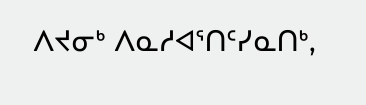ᐱᔪᓂᒃ ᐱᓇᓱᐊᕐᑎᑦᓯᓇᑎᒃ,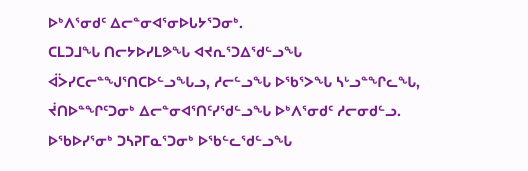ᐅᒃᐱᕐᓂᑯᑦ ᐃᓕᓐᓂᐊᕐᓂᐅᒐᔭᕐᑐᓂᒃ.
ᑕᒪᑐᒧᖓ ᑎᓕᔭᐅᓯᒪᕗᖓ ᐊᔪᕆᕐᑐᐃᖁᓪᓗᖓ ᐋᐴᓯᑕᓕᓐᖑᕐᑎᑕᐅᓪᓗᖓᓗ, ᓱᓕᓪᓗᖓ ᐅᖃᕐᐳᖓ ᓴᒡᓗᓐᖏᓚᖓ, ᔫᑎᐅᓐᖏᑦᑐᓂᒃ ᐃᓕᓐᓂᐊᕐᑎᑦᓯᖁᓪᓗᖓ ᐅᒃᐱᕐᓂᑯᑦ ᓱᓕᓂᑯᓪᓗ.
ᐅᖃᐅᓯᕐᓂᒃ ᑐᓴᕈᒥᓇᕐᑐᓂᒃ ᐅᖃᓪᓚᖁᓪᓗᖓ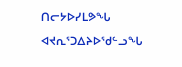ᑎᓕᔭᐅᓯᒪᕗᖓ ᐊᔪᕆᕐᑐᐃᔨᐅᖁᓪᓗᖓ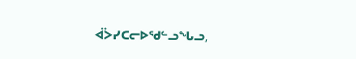ᐋᐴᓯᑕᓕᐅᖁᓪᓗᖓᓗ,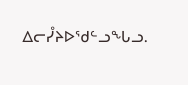ᐃᓕᓮᔨᐅᖁᓪᓗᖓᓗ.